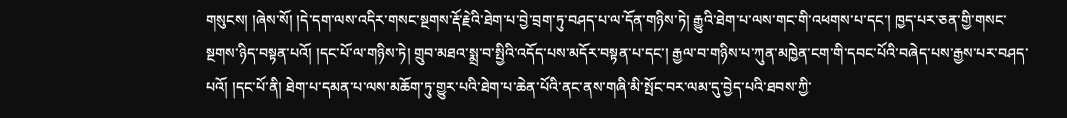གསུངས། །ཞེས་སོ། །དེ་དག་ལས་འདིར་གསང་སྔགས་རྡོ་རྗེའི་ཐེག་པ་བྱེ་བྲག་ཏུ་བཤད་པ་ལ་དོན་གཉིས་ཏེ། རྒྱུའི་ཐེག་པ་ལས་གང་གི་འཕགས་པ་དང་། ཁྱད་པར་ཅན་གྱི་གསང་སྔགས་ཉིད་བསྟན་པའོ། །དང་པོ་ལ་གཉིས་ཏེ། གྲུབ་མཐའ་སྨྲ་བ་སྤྱིའི་འདོད་པས་མདོར་བསྟན་པ་དང་། རྒྱལ་བ་གཉིས་པ་ཀུན་མཁྱེན་ངག་གི་དབང་པོའི་བཞེད་པས་རྒྱས་པར་བཤད་པའོ། །དང་པོ་ནི། ཐེག་པ་དམན་པ་ལས་མཆོག་ཏུ་གྱུར་པའི་ཐེག་པ་ཆེན་པོའི་ནང་ནས་གཞི་མི་སྤོང་བར་ལམ་དུ་བྱེད་པའི་ཐབས་ཀྱི་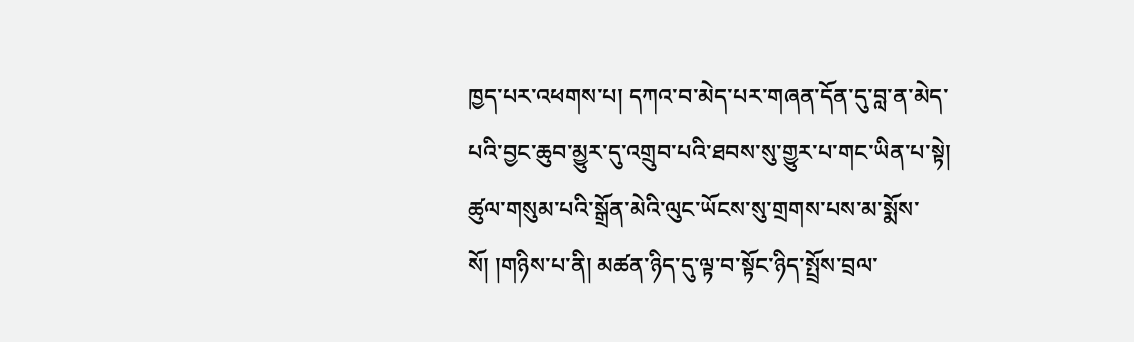ཁྱད་པར་འཕགས་པ། དཀའ་བ་མེད་པར་གཞན་དོན་དུ་བླ་ན་མེད་པའི་བྱང་ཆུབ་མྱུར་དུ་འགྲུབ་པའི་ཐབས་སུ་གྱུར་པ་གང་ཡིན་པ་སྟེ། ཚུལ་གསུམ་པའི་སྒྲོན་མེའི་ལུང་ཡོངས་སུ་གྲགས་པས་མ་སྨོས་སོ། །གཉིས་པ་ནི། མཚན་ཉིད་དུ་ལྟ་བ་སྟོང་ཉིད་སྤྲོས་བྲལ་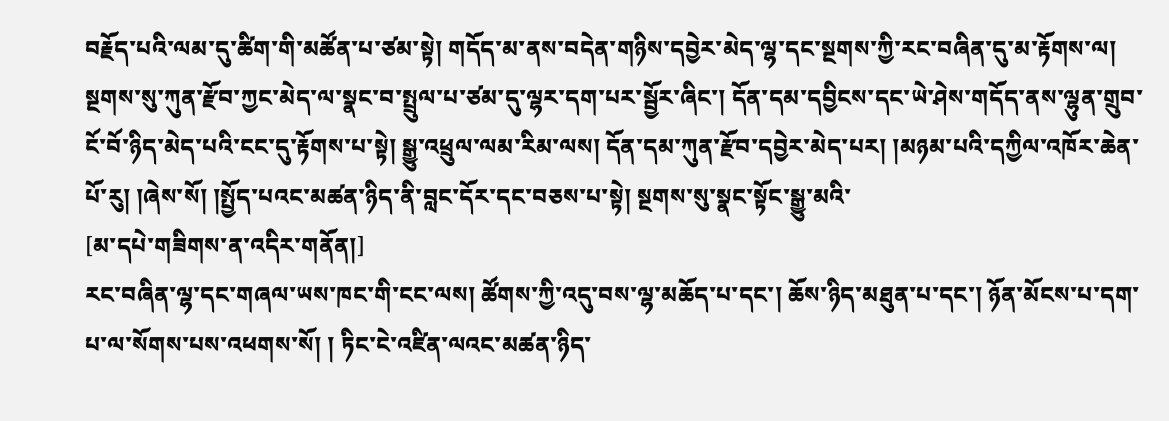བརྗོད་པའི་ལམ་དུ་ཚིག་གི་མཚོན་པ་ཙམ་སྟེ། གདོད་མ་ནས་བདེན་གཉིས་དབྱེར་མེད་ལྷ་དང་སྔགས་ཀྱི་རང་བཞིན་དུ་མ་རྟོགས་ལ། སྔགས་སུ་ཀུན་རྫོབ་ཀྱང་མེད་ལ་སྣང་བ་སྤྲུལ་པ་ཙམ་དུ་ལྷར་དག་པར་སྦྱོར་ཞིང་། དོན་དམ་དབྱིངས་དང་ཡེ་ཤེས་གདོད་ནས་ལྷུན་གྲུབ་ངོ་བོ་ཉིད་མེད་པའི་ངང་དུ་རྟོགས་པ་སྟེ། སྒྱུ་འཕྲུལ་ལམ་རིམ་ལས། དོན་དམ་ཀུན་རྫོབ་དབྱེར་མེད་པར། །མཉམ་པའི་དཀྱིལ་འཁོར་ཆེན་པོ་རུ། །ཞེས་སོ། །སྤྱོད་པའང་མཚན་ཉིད་ནི་བླང་དོར་དང་བཅས་པ་སྟེ། སྔགས་སུ་སྣང་སྟོང་སྒྱུ་མའི་
[མ་དཔེ་གཟིགས་ན་འདིར་གནོན།]
རང་བཞིན་ལྷ་དང་གཞལ་ཡས་ཁང་གི་ངང་ལས། ཚོགས་ཀྱི་འདུ་བས་ལྷ་མཆོད་པ་དང་། ཆོས་ཉིད་མཐུན་པ་དང་། ཉོན་མོངས་པ་དག་པ་ལ་སོགས་པས་འཕགས་སོ། ། ཏིང་ངེ་འཛིན་ལའང་མཚན་ཉིད་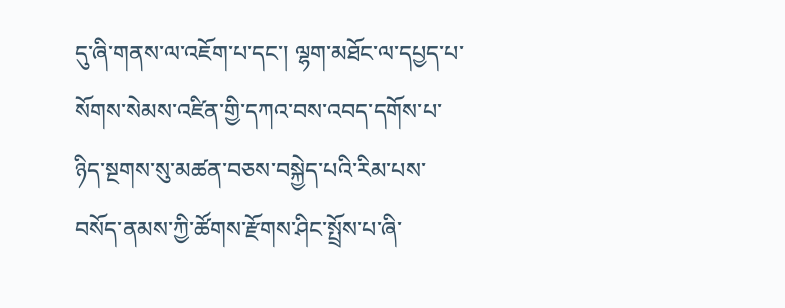དུ་ཞི་གནས་ལ་འཇོག་པ་དང་། ལྷག་མཐོང་ལ་དཔྱད་པ་སོགས་སེམས་འཛིན་གྱི་དཀའ་བས་འབད་དགོས་པ་ཉིད་སྔགས་སུ་མཚན་བཅས་བསྐྱེད་པའི་རིམ་པས་བསོད་ནམས་ཀྱི་ཚོགས་རྫོགས་ཤིང་སྤྲོས་པ་ཞི་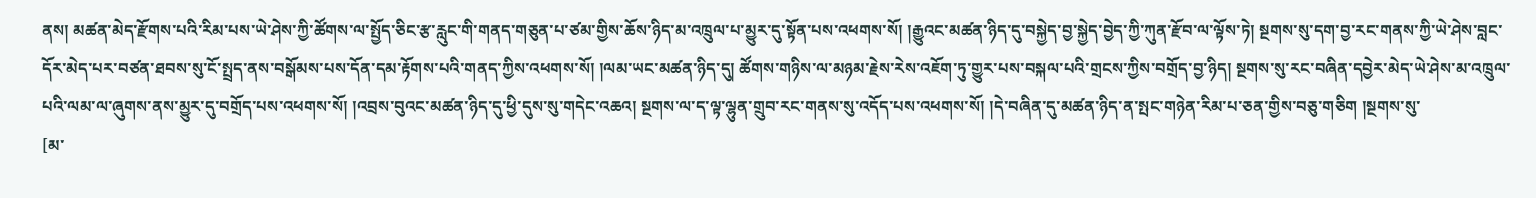ནས། མཚན་མེད་རྫོགས་པའི་རིམ་པས་ཡེ་ཤེས་ཀྱི་ཚོགས་ལ་སྤྱོད་ཅིང་རྩ་རླུང་གི་གནད་གཅུན་པ་ཙམ་གྱིས་ཆོས་ཉིད་མ་འཁྲུལ་པ་མྱུར་དུ་སྟོན་པས་འཕགས་སོ། །རྒྱུའང་མཚན་ཉིད་དུ་བསྐྱེད་བྱ་སྐྱེད་བྱེད་ཀྱི་ཀུན་རྫོབ་ལ་ལྟོས་ཏེ། སྔགས་སུ་དག་བྱ་རང་གནས་ཀྱི་ཡེ་ཤེས་བླང་དོར་མེད་པར་བཙན་ཐབས་སུ་ངོ་སྤྲད་ནས་བསྒོམས་པས་དོན་དམ་རྟོགས་པའི་གནད་ཀྱིས་འཕགས་སོ། །ལམ་ཡང་མཚན་ཉིད་དུ། ཚོགས་གཉིས་ལ་མཉམ་རྗེས་རེས་འཇོག་ཏུ་གྱུར་པས་བསྐལ་པའི་གྲངས་ཀྱིས་བགྲོད་བྱ་ཉིད། སྔགས་སུ་རང་བཞིན་དབྱེར་མེད་ཡེ་ཤེས་མ་འཁྲུལ་པའི་ལམ་ལ་ཞུགས་ནས་མྱུར་དུ་བགྲོད་པས་འཕགས་སོ། །འབྲས་བུའང་མཚན་ཉིད་དུ་ཕྱི་དུས་སུ་གདེང་འཆའ། སྔགས་ལ་ད་ལྟ་ལྷུན་གྲུབ་རང་གནས་སུ་འདོད་པས་འཕགས་སོ། །དེ་བཞིན་དུ་མཚན་ཉིད་ན་སྤང་གཉེན་རིམ་པ་ཅན་གྱིས་བཅུ་གཅིག །སྔགས་སུ་
[མ་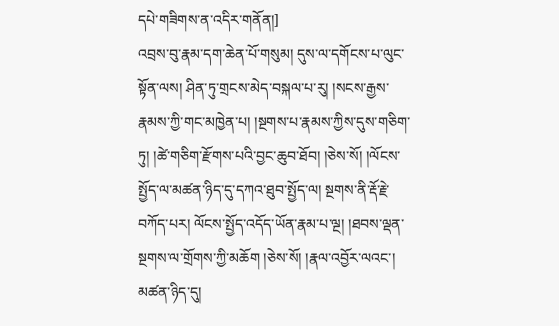དཔེ་གཟིགས་ན་འདིར་གནོན།]
འབྲས་བུ་རྣམ་དག་ཆེན་པོ་གསུམ། དུས་ལ་དགོངས་པ་ལུང་སྟོན་ལས། ཤིན་ཏུ་གྲངས་མེད་བསྐལ་པ་རུ། །སངས་རྒྱས་རྣམས་ཀྱི་གང་མཁྱེན་པ། །སྔགས་པ་རྣམས་ཀྱིས་དུས་གཅིག་ཏུ། །ཚེ་གཅིག་རྫོགས་པའི་བྱང་ཆུབ་ཐོབ། །ཅེས་སོ། །ལོངས་སྤྱོད་ལ་མཚན་ཉིད་དུ་དཀའ་ཐུབ་སྤྱོད་ལ། སྔགས་ནི་རྡོ་རྗེ་བཀོད་པར། ལོངས་སྤྱོད་འདོད་ཡོན་རྣམ་པ་ལྔ། །ཐབས་ལྡན་སྔགས་ལ་གྲོགས་ཀྱི་མཆོག །ཅེས་སོ། །རྣལ་འབྱོར་ལའང་། མཚན་ཉིད་དུ།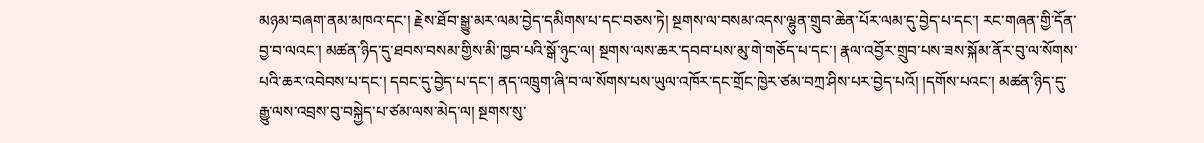མཉམ་བཞག་ནམ་མཁའ་དང་། རྗེས་ཐོབ་སྒྱུ་མར་ལམ་བྱེད་དམིགས་པ་དང་བཅས་ཏེ། སྔགས་ལ་བསམ་འདས་ལྷུན་གྲུབ་ཆེན་པོར་ལམ་དུ་བྱེད་པ་དང་། རང་གཞན་གྱི་དོན་བྱ་བ་ལའང་། མཚན་ཉིད་དུ་ཐབས་བསམ་གྱིས་མི་ཁྱབ་པའི་སྒོ་ཉུང་ལ། སྔགས་ལས་ཆར་དབབ་པས་མུ་གེ་གཅོད་པ་དང་། རྣལ་འབྱོར་གྲུབ་པས་ཟས་སྐོམ་ནོར་བུ་ལ་སོགས་པའི་ཆར་འབེབས་པ་དང་། དབང་དུ་བྱེད་པ་དང་། ནད་འཁྲུག་ཞི་བ་ལ་སོགས་པས་ཡུལ་འཁོར་དང་གྲོང་ཁྱེར་ཙམ་བཀྲ་ཤིས་པར་བྱེད་པའོ། །དགོས་པའང་། མཚན་ཉིད་དུ་རྒྱུ་ལས་འབྲས་བུ་བསྐྱེད་པ་ཙམ་ལས་མེད་ལ། སྔགས་སུ་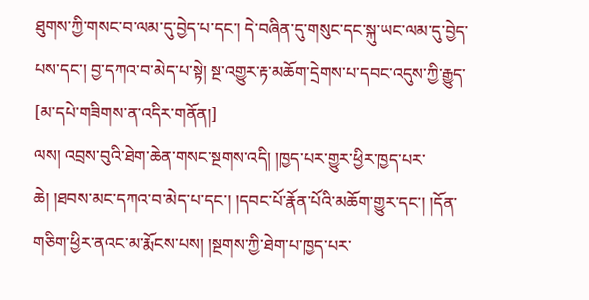ཐུགས་ཀྱི་གསང་བ་ལམ་དུ་བྱེད་པ་དང་། དེ་བཞིན་དུ་གསུང་དང་སྐུ་ཡང་ལམ་དུ་བྱེད་པས་དང་། བྱ་དཀའ་བ་མེད་པ་སྟེ། སྔ་འགྱུར་རྟ་མཆོག་དྲེགས་པ་དབང་འདུས་ཀྱི་རྒྱུད་
[མ་དཔེ་གཟིགས་ན་འདིར་གནོན།]
ལས། འབྲས་བུའི་ཐེག་ཆེན་གསང་སྔགས་འདི། །ཁྱད་པར་གྱུར་ཕྱིར་ཁྱད་པར་ཆེ། །ཐབས་མང་དཀའ་བ་མེད་པ་དང་། །དབང་པོ་རྣོན་པོའི་མཆོག་གྱུར་དང་། །དོན་གཅིག་ཕྱིར་ནའང་མ་རྨོངས་པས། །སྔགས་ཀྱི་ཐེག་པ་ཁྱད་པར་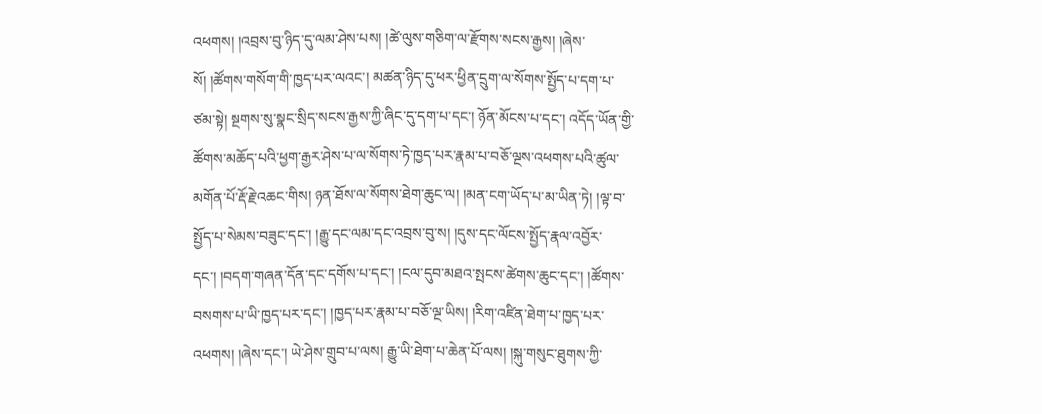འཕགས། །འབྲས་བུ་ཉིད་དུ་ལམ་ཤེས་པས། །ཚེ་ལུས་གཅིག་ལ་རྫོགས་སངས་རྒྱས། །ཞེས་སོ། །ཚོགས་གསོག་གི་ཁྱད་པར་ལའང་། མཚན་ཉིད་དུ་ཕར་ཕྱིན་དྲུག་ལ་སོགས་སྤྱོད་པ་དག་པ་ཙམ་སྟེ། སྔགས་སུ་སྣང་སྲིད་སངས་རྒྱས་ཀྱི་ཞིང་དུ་དག་པ་དང་། ཉོན་མོངས་པ་དང་། འདོད་ཡོན་གྱི་ཚོགས་མཆོད་པའི་ཕྱག་རྒྱར་ཤེས་པ་ལ་སོགས་ཏེ་ཁྱད་པར་རྣམ་པ་བཅོ་ལྔས་འཕགས་པའི་ཚུལ་མགོན་པོ་རྡོ་རྗེ་འཆང་གིས། ཉན་ཐོས་ལ་སོགས་ཐེག་ཆུང་ལ། །མན་ངག་ཡོད་པ་མ་ཡིན་ཏེ། །ལྟ་བ་སྤྱོད་པ་སེམས་བཟུང་དང་། །རྒྱུ་དང་ལམ་དང་འབྲས་བུ་ས། །དུས་དང་ལོངས་སྤྱོད་རྣལ་འབྱོར་དང་། །བདག་གཞན་དོན་དང་དགོས་པ་དང་། །ངལ་དུབ་མཐའ་སྤངས་ཚེགས་ཆུང་དང་། །ཚོགས་བསགས་པ་ཡི་ཁྱད་པར་དང་། །ཁྱད་པར་རྣམ་པ་བཅོ་ལྔ་ཡིས། །རིག་འཛིན་ཐེག་པ་ཁྱད་པར་འཕགས། །ཞེས་དང་། ཡེ་ཤེས་གྲུབ་པ་ལས། རྒྱུ་ཡི་ཐེག་པ་ཆེན་པོ་ལས། །སྐུ་གསུང་ཐུགས་ཀྱི་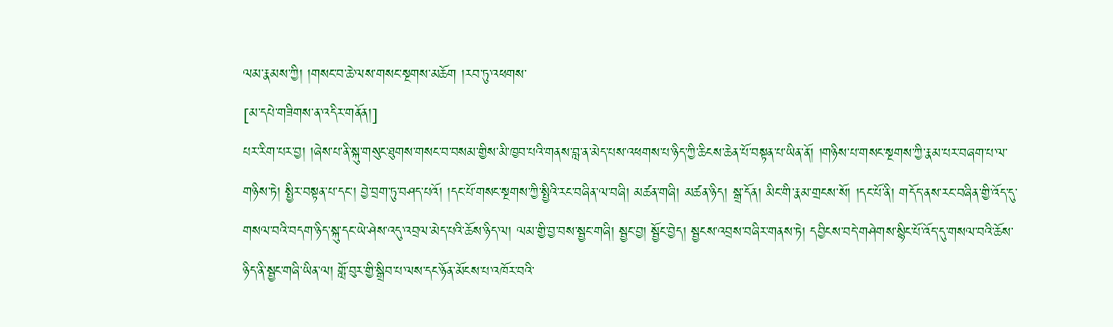ལམ་རྣམས་ཀྱི། །གསང་བ་ཆེ་ལས་གསང་སྔགས་མཆོག །རབ་ཏུ་འཕགས་
[མ་དཔེ་གཟིགས་ན་འདིར་གནོན།]
པར་རིག་པར་བྱ། །ཞེས་པ་ནི་སྐུ་གསུང་ཐུགས་གསང་བ་བསམ་གྱིས་མི་ཁྱབ་པའི་གནས་བླ་ན་མེད་པས་འཕགས་པ་ཉིད་ཀྱི་ཆིངས་ཆེན་པོ་བསྟན་པ་ཡིན་ནོ། །གཉིས་པ་གསང་སྔགས་ཀྱི་རྣམ་པར་བཞག་པ་ལ་གཉིས་ཏེ། སྤྱིར་བསྟན་པ་དང་། བྱེ་བྲག་ཏུ་བཤད་པའོ། །དང་པོ་གསང་སྔགས་ཀྱི་སྤྱིའི་རང་བཞིན་ལ་བཞི། མཚན་གཞི། མཚན་ཉིད། སྒྲ་དོན། མིང་གི་རྣམ་གྲངས་སོ། །དང་པོ་ནི། གདོད་ནས་རང་བཞིན་གྱི་འོད་དུ་གསལ་བའི་བདག་ཉིད་སྐུ་དང་ཡེ་ཤེས་འདུ་འབྲལ་མེད་པའི་ཆོས་ཉིད་ལ། ལམ་གྱི་བྱ་བས་སྦྱང་གཞི། སྦྱང་བྱ། སྦྱོང་བྱེད། སྦྱངས་འབྲས་བཞིར་གནས་ཏེ། དབྱིངས་བདེ་གཤེགས་སྙིང་པོ་འོད་དུ་གསལ་བའི་ཆོས་ཉིད་ནི་སྦྱང་གཞི་ཡིན་ལ། གློ་བུར་གྱི་སྒྲིབ་པ་ལས་དང་ཉོན་མོངས་པ་འཁོར་བའི་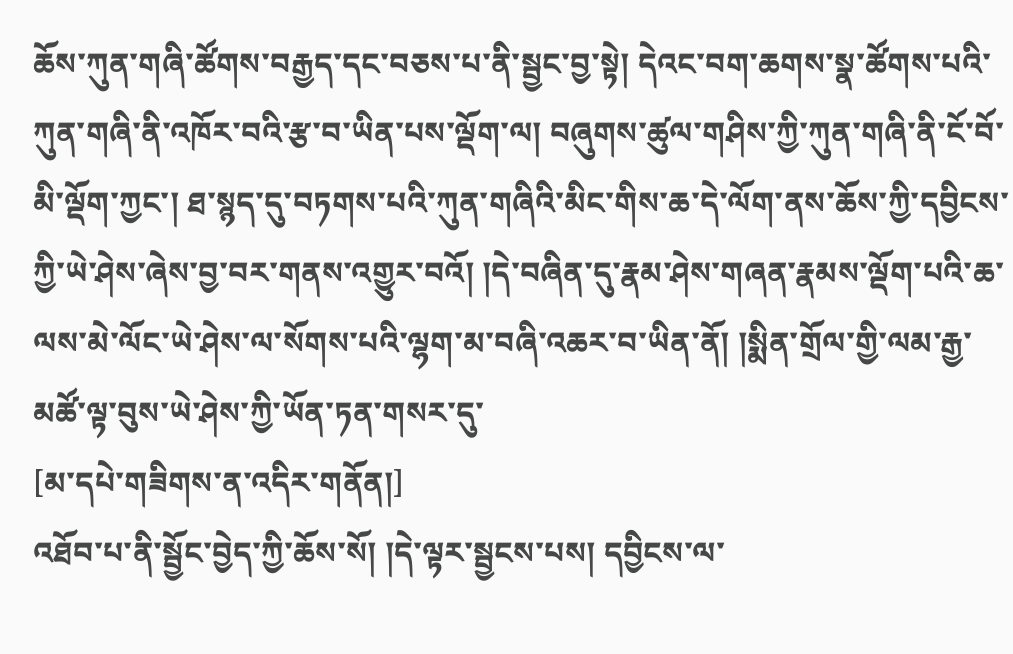ཆོས་ཀུན་གཞི་ཚོགས་བརྒྱད་དང་བཅས་པ་ནི་སྦྱང་བྱ་སྟེ། དེའང་བག་ཆགས་སྣ་ཚོགས་པའི་ཀུན་གཞི་ནི་འཁོར་བའི་རྩ་བ་ཡིན་པས་ལྡོག་ལ། བཞུགས་ཚུལ་གཤིས་ཀྱི་ཀུན་གཞི་ནི་ངོ་བོ་མི་ལྡོག་ཀྱང་། ཐ་སྙད་དུ་བཏགས་པའི་ཀུན་གཞིའི་མིང་གིས་ཆ་དེ་ལོག་ནས་ཆོས་ཀྱི་དབྱིངས་ཀྱི་ཡེ་ཤེས་ཞེས་བྱ་བར་གནས་འགྱུར་བའོ། །དེ་བཞིན་དུ་རྣམ་ཤེས་གཞན་རྣམས་ལྡོག་པའི་ཆ་ལས་མེ་ལོང་ཡེ་ཤེས་ལ་སོགས་པའི་ལྷག་མ་བཞི་འཆར་བ་ཡིན་ནོ། །སྨིན་གྲོལ་གྱི་ལམ་རྒྱ་མཚོ་ལྟ་བུས་ཡེ་ཤེས་ཀྱི་ཡོན་ཏན་གསར་དུ་
[མ་དཔེ་གཟིགས་ན་འདིར་གནོན།]
འཐོབ་པ་ནི་སྦྱོང་བྱེད་ཀྱི་ཆོས་སོ། །དེ་ལྟར་སྦྱངས་པས། དབྱིངས་ལ་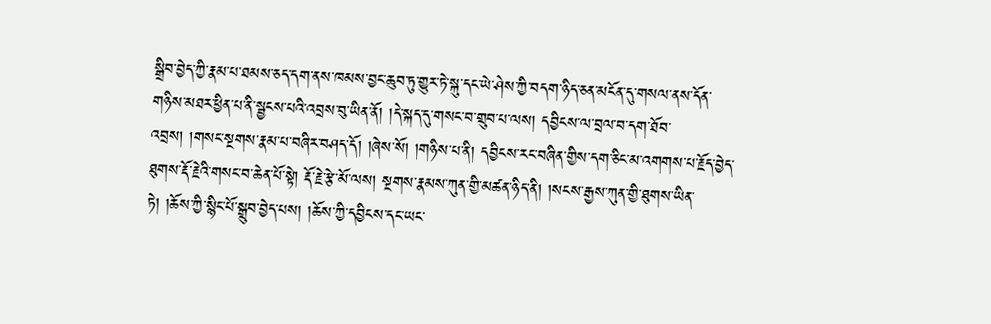སྒྲིབ་བྱེད་ཀྱི་རྣམ་པ་ཐམས་ཅད་དག་ནས་ཁམས་བྱང་ཆུབ་ཏུ་གྱུར་ཏེ་སྐུ་དང་ཡེ་ཤེས་ཀྱི་བདག་ཉིད་ཅན་མངོན་དུ་གསལ་ནས་དོན་གཉིས་མཐར་ཕྱིན་པ་ནི་སྦྱངས་པའི་འབྲས་བུ་ཡིན་ནོ། །དེ་སྐད་དུ་གསང་བ་གྲུབ་པ་ལས། དབྱིངས་ལ་བྲལ་བ་དག་ཐོབ་འབྲས། །གསང་སྔགས་རྣམ་པ་བཞིར་བཤད་དོ། །ཞེས་སོ། །གཉིས་པ་ནི། དབྱིངས་རང་བཞིན་གྱིས་དག་ཅིང་མ་འགགས་པ་རྗོད་བྱེད་ཐུགས་རྡོ་རྗེའི་གསང་བ་ཆེན་པོ་སྟེ། རྡོ་རྗེ་རྩེ་མོ་ལས། སྔགས་རྣམས་ཀུན་གྱི་མཚན་ཉིད་ནི། །སངས་རྒྱས་ཀུན་གྱི་ཐུགས་ཡིན་ཏེ། །ཆོས་ཀྱི་སྙིང་པོ་སྒྲུབ་བྱེད་པས། །ཆོས་ཀྱི་དབྱིངས་དང་ཡང་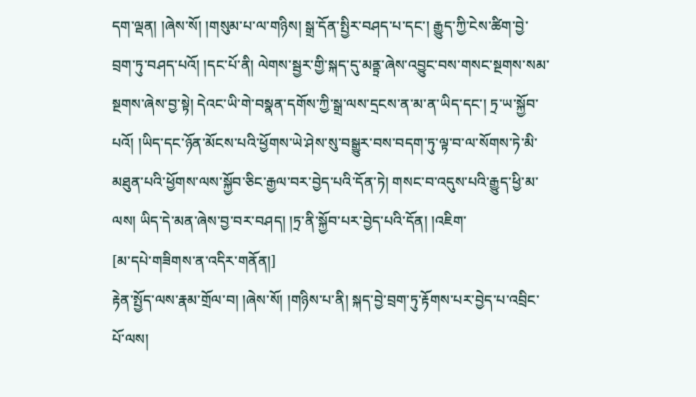དག་ལྡན། །ཞེས་སོ། །གསུམ་པ་ལ་གཉིས། སྒྲ་དོན་སྤྱིར་བཤད་པ་དང་། རྒྱུད་ཀྱི་ངེས་ཚིག་བྱེ་བྲག་ཏུ་བཤད་པའོ། །དང་པོ་ནི། ལེགས་སྦྱར་གྱི་སྐད་དུ་མནྟྲ་ཞེས་འབྱུང་བས་གསང་སྔགས་སམ་སྔགས་ཞེས་བྱ་སྟེ། དེའང་ཡི་གེ་བསྣན་དགོས་ཀྱི་སྒྲ་ལས་དྲངས་ན་མ་ན་ཡིད་དང་། ཏྲ་ཡ་སྐྱོབ་པའོ། །ཡིད་དང་ཉོན་མོངས་པའི་ཕྱོགས་ཡེ་ཤེས་སུ་བསྒྱུར་བས་བདག་ཏུ་ལྟ་བ་ལ་སོགས་ཏེ་མི་མཐུན་པའི་ཕྱོགས་ལས་སྐྱོབ་ཅིང་རྒྱལ་བར་བྱེད་པའི་དོན་ཏེ། གསང་བ་འདུས་པའི་རྒྱུད་ཕྱི་མ་ལས། ཡིད་དེ་མན་ཞེས་བྱ་བར་བཤད། །ཏྲ་ནི་སྐྱོབ་པར་བྱེད་པའི་དོན། །འཇིག་
[མ་དཔེ་གཟིགས་ན་འདིར་གནོན།]
རྟེན་སྤྱོད་ལས་རྣམ་གྲོལ་བ། །ཞེས་སོ། །གཉིས་པ་ནི། སྐད་བྱེ་བྲག་ཏུ་རྟོགས་པར་བྱེད་པ་འབྲིང་པོ་ལས།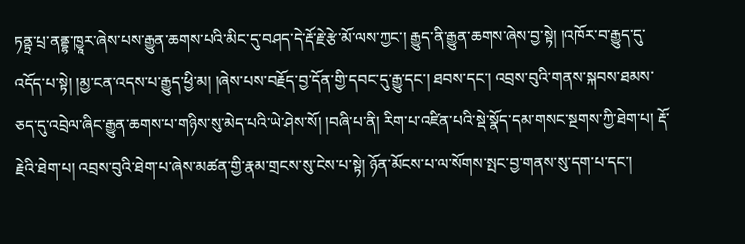ཏནྟྲ་པྲ་ནནྡྷ་ཁྱཱར་ཞེས་པས་རྒྱུན་ཆགས་པའི་མིང་དུ་བཤད་དེ་རྡོ་རྗེ་རྩེ་མོ་ལས་ཀྱང་། རྒྱུད་ནི་རྒྱུན་ཆགས་ཞེས་བྱ་སྟེ། །འཁོར་བ་རྒྱུད་དུ་འདོད་པ་སྟེ། །མྱ་ངན་འདས་པ་རྒྱུད་ཕྱི་མ། །ཞེས་པས་བརྗོད་བྱ་དོན་གྱི་དབང་དུ་རྒྱུ་དང་། ཐབས་དང་། འབྲས་བུའི་གནས་སྐབས་ཐམས་ཅད་དུ་འབྲེལ་ཞིང་རྒྱུན་ཆགས་པ་གཉིས་སུ་མེད་པའི་ཡེ་ཤེས་སོ། །བཞི་པ་ནི། རིག་པ་འཛིན་པའི་སྡེ་སྣོད་དམ་གསང་སྔགས་ཀྱི་ཐེག་པ། རྡོ་རྗེའི་ཐེག་པ། འབྲས་བུའི་ཐེག་པ་ཞེས་མཚན་གྱི་རྣམ་གྲངས་སུ་ངེས་པ་སྟེ། ཉོན་མོངས་པ་ལ་སོགས་སྤང་བྱ་གནས་སུ་དག་པ་དང་།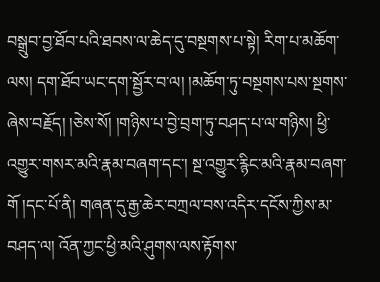བསྒྲུབ་བྱ་ཐོབ་པའི་ཐབས་ལ་ཆེད་དུ་བསྔགས་པ་སྟེ། རིག་པ་མཆོག་ལས། དག་ཐོབ་ཡང་དག་སྦྱོར་བ་ལ། །མཆོག་ཏུ་བསྔགས་པས་སྔགས་ཞེས་བརྗོད། །ཅེས་སོ། །གཉིས་པ་བྱེ་བྲག་ཏུ་བཤད་པ་ལ་གཉིས། ཕྱི་འགྱུར་གསར་མའི་རྣམ་བཞག་དང་། སྔ་འགྱུར་རྙིང་མའི་རྣམ་བཞག་གོ །དང་པོ་ནི། གཞན་དུ་རྒྱ་ཆེར་བཀྲལ་བས་འདིར་དངོས་ཀྱིས་མ་བཤད་ལ། འོན་ཀྱང་ཕྱི་མའི་ཤུགས་ལས་རྟོགས་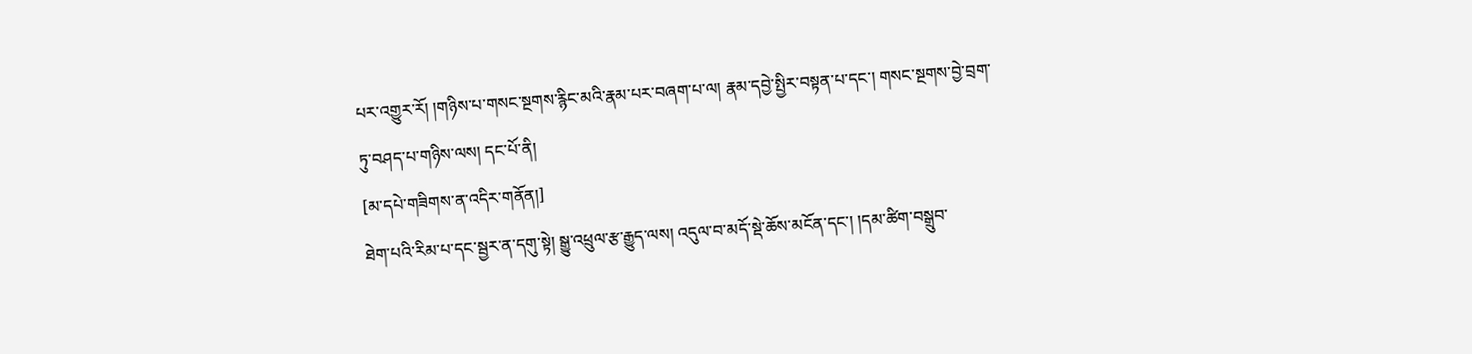པར་འགྱུར་རོ། །གཉིས་པ་གསང་སྔགས་རྙིང་མའི་རྣམ་པར་བཞག་པ་ལ། རྣམ་དབྱེ་སྤྱིར་བསྟན་པ་དང་། གསང་སྔགས་བྱེ་བྲག་ཏུ་བཤད་པ་གཉིས་ལས། དང་པོ་ནི།
[མ་དཔེ་གཟིགས་ན་འདིར་གནོན།]
ཐེག་པའི་རིམ་པ་དང་སྦྱར་ན་དགུ་སྟེ། སྒྱུ་འཕྲུལ་རྩ་རྒྱུད་ལས། འདུལ་བ་མདོ་སྡེ་ཆོས་མངོན་དང་། །དམ་ཚིག་བསྒྲུབ་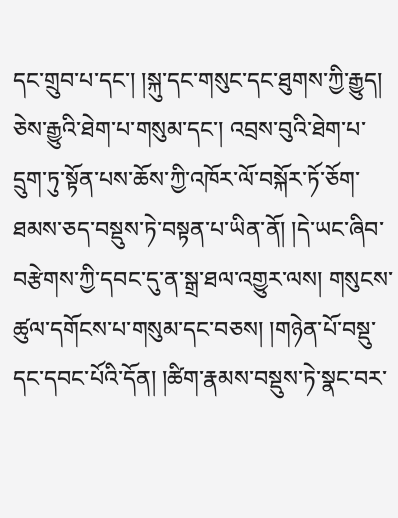དང་གྲུབ་པ་དང་། །སྐུ་དང་གསུང་དང་ཐུགས་ཀྱི་རྒྱུད། ཅེས་རྒྱུའི་ཐེག་པ་གསུམ་དང་། འབྲས་བུའི་ཐེག་པ་དྲུག་ཏུ་སྟོན་པས་ཆོས་ཀྱི་འཁོར་ལོ་བསྐོར་ཏོ་ཅོག་ཐམས་ཅད་བསྡུས་ཏེ་བསྟན་པ་ཡིན་ནོ། །དེ་ཡང་ཞིབ་བརྩེགས་ཀྱི་དབང་དུ་ན་སྒྲ་ཐལ་འགྱུར་ལས། གསུངས་ཚུལ་དགོངས་པ་གསུམ་དང་བཅས། །གཉེན་པོ་བསྡུ་དང་དབང་པོའི་དོན། །ཚིག་རྣམས་བསྡུས་ཏེ་སྣང་བར་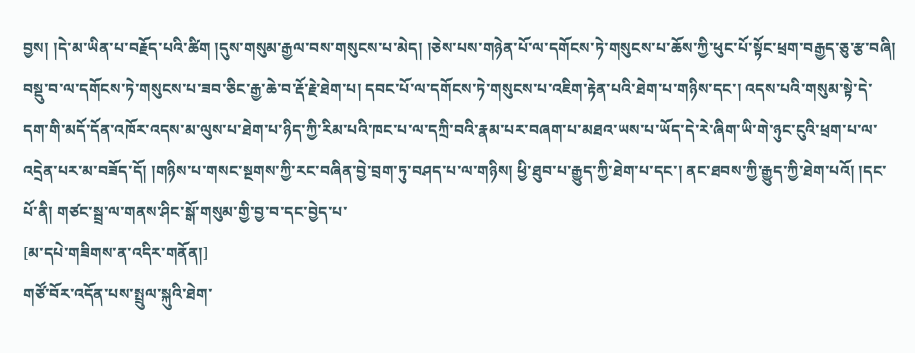བྱས། །དེ་མ་ཡིན་པ་བརྗོད་པའི་ཚིག །དུས་གསུམ་རྒྱལ་བས་གསུངས་པ་མེད། །ཅེས་པས་གཉེན་པོ་ལ་དགོངས་ཏེ་གསུངས་པ་ཆོས་ཀྱི་ཕུང་པོ་སྟོང་ཕྲག་བརྒྱད་ཅུ་རྩ་བཞི། བསྡུ་བ་ལ་དགོངས་ཏེ་གསུངས་པ་ཟབ་ཅིང་རྒྱ་ཆེ་བ་རྡོ་རྗེ་ཐེག་པ། དབང་པོ་ལ་དགོངས་ཏེ་གསུངས་པ་འཇིག་རྟེན་པའི་ཐེག་པ་གཉིས་དང་། འདས་པའི་གསུམ་སྟེ་དེ་དག་གི་མདོ་དོན་འཁོར་འདས་མ་ལུས་པ་ཐེག་པ་ཉིད་ཀྱི་རིམ་པའི་ཁང་པ་ལ་དཀྲི་བའི་རྣམ་པར་བཞག་པ་མཐའ་ཡས་པ་ཡོད་དེ་རེ་ཞིག་ཡི་གེ་ཉུང་ངུའི་ཕྲག་པ་ལ་འདྲེན་པར་མ་བཟོད་དོ། །གཉིས་པ་གསང་སྔགས་ཀྱི་རང་བཞིན་བྱེ་བྲག་ཏུ་བཤད་པ་ལ་གཉིས། ཕྱི་ཐུབ་པ་རྒྱུད་ཀྱི་ཐེག་པ་དང་། ནང་ཐབས་ཀྱི་རྒྱུད་ཀྱི་ཐེག་པའོ། །དང་པོ་ནི། གཙང་སྦྲ་ལ་གནས་ཤིང་སྒོ་གསུམ་གྱི་བྱ་བ་དང་བྱེད་པ་
[མ་དཔེ་གཟིགས་ན་འདིར་གནོན།]
གཙོ་བོར་འདོན་པས་སྤྲུལ་སྐུའི་ཐེག་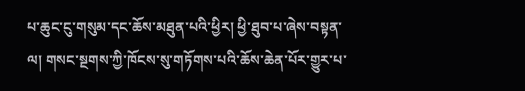པ་ཆུང་ངུ་གསུམ་དང་ཆོས་མཐུན་པའི་ཕྱིར། ཕྱི་ཐུབ་པ་ཞེས་བསྟན་ལ། གསང་སྔགས་ཀྱི་ཁོངས་སུ་གཏོགས་པའི་ཆོས་ཆེན་པོར་གྱུར་པ་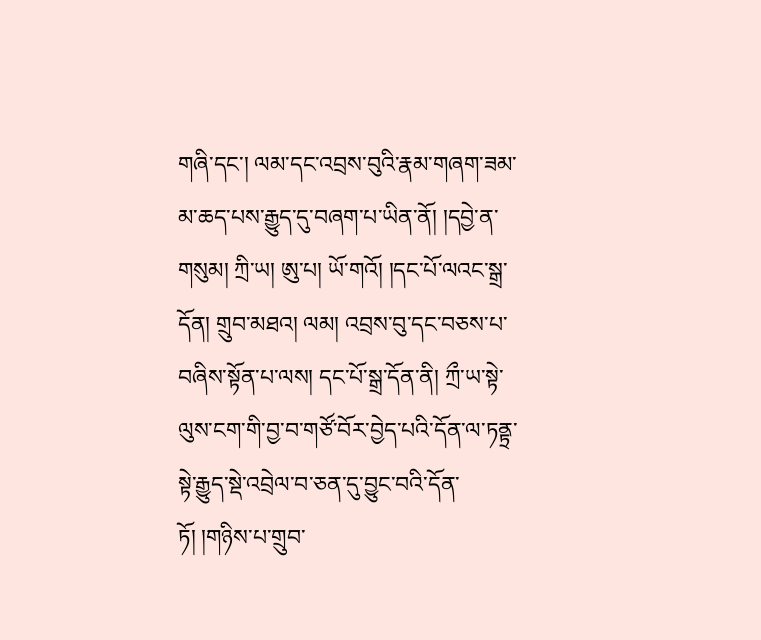གཞི་དང་། ལམ་དང་འབྲས་བུའི་རྣམ་གཞག་ཟམ་མ་ཆད་པས་རྒྱུད་དུ་བཞག་པ་ཡིན་ནོ། །དབྱེ་ན་གསུམ། ཀྲི་ཡ། ཨུ་པ། ཡོ་གའོ། །དང་པོ་ལའང་སྒྲ་དོན། གྲུབ་མཐའ། ལམ། འབྲས་བུ་དང་བཅས་པ་བཞིས་སྟོན་པ་ལས། དང་པོ་སྒྲ་དོན་ནི། ཀྲྀ་ཡ་སྟེ་ལུས་ངག་གི་བྱ་བ་གཙོ་བོར་བྱེད་པའི་དོན་ལ་ཏནྟྲ་སྟེ་རྒྱུད་སྡེ་འབྲེལ་བ་ཅན་དུ་བྱུང་བའི་དོན་ཏོ། །གཉིས་པ་གྲུབ་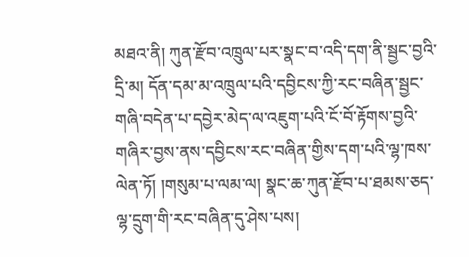མཐའ་ནི། ཀུན་རྫོབ་འཁྲུལ་པར་སྣང་བ་འདི་དག་ནི་སྦྱང་བྱའི་དྲི་མ། དོན་དམ་མ་འཁྲུལ་པའི་དབྱིངས་ཀྱི་རང་བཞིན་སྦྱང་གཞི་བདེན་པ་དབྱེར་མེད་ལ་འཇུག་པའི་ངོ་བོ་རྟོགས་བྱའི་གཞིར་བྱས་ནས་དབྱིངས་རང་བཞིན་གྱིས་དག་པའི་ལྷ་ཁས་ལེན་ཏོ། །གསུམ་པ་ལམ་ལ། སྣང་ཆ་ཀུན་རྫོབ་པ་ཐམས་ཅད་ལྷ་དྲུག་གི་རང་བཞིན་དུ་ཤེས་པས།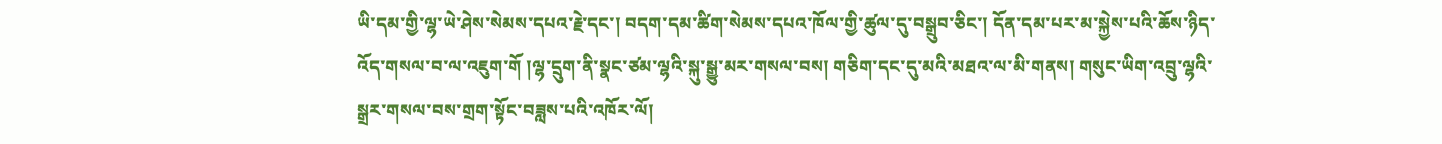ཡི་དམ་གྱི་ལྷ་ཡེ་ཤེས་སེམས་དཔའ་རྗེ་དང་། བདག་དམ་ཚིག་སེམས་དཔའ་ཁོལ་གྱི་ཚུལ་དུ་བསྒྲུབ་ཅིང་། དོན་དམ་པར་མ་སྐྱེས་པའི་ཆོས་ཉིད་འོད་གསལ་བ་ལ་འཇུག་གོ །ལྷ་དྲུག་ནི་སྣང་ཙམ་ལྷའི་སྐུ་སྒྱུ་མར་གསལ་བས། གཅིག་དང་དུ་མའི་མཐའ་ལ་མི་གནས། གསུང་ཡིག་འབྲུ་ལྷའི་སྒྲར་གསལ་བས་གྲག་སྟོང་བཟླས་པའི་འཁོར་ལོ།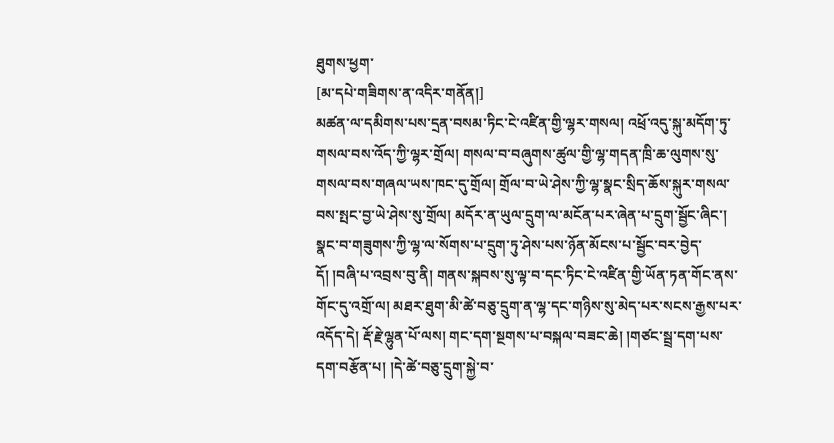ཐུགས་ཕྱག་
[མ་དཔེ་གཟིགས་ན་འདིར་གནོན།]
མཚན་ལ་དམིགས་པས་དྲན་བསམ་ཏིང་ངེ་འཛིན་གྱི་ལྷར་གསལ། འཕྲོ་འདུ་སྐུ་མདོག་ཏུ་གསལ་བས་འོད་ཀྱི་ལྷར་གྲོལ། གསལ་བ་བཞུགས་ཚུལ་གྱི་ལྷ་གདན་ཁྲི་ཆ་ལུགས་སུ་གསལ་བས་གཞལ་ཡས་ཁང་དུ་གྲོལ། གྲོལ་བ་ཡེ་ཤེས་ཀྱི་ལྷ་སྣང་སྲིད་ཆོས་སྐུར་གསལ་བས་སྤང་བྱ་ཡེ་ཤེས་སུ་གྲོལ། མདོར་ན་ཡུལ་དྲུག་ལ་མངོན་པར་ཞེན་པ་དྲུག་སྦྱོང་ཞིང་། སྣང་བ་གཟུགས་ཀྱི་ལྷ་ལ་སོགས་པ་དྲུག་ཏུ་ཤེས་པས་ཉོན་མོངས་པ་སྦྱོང་བར་བྱེད་དོ། །བཞི་པ་འབྲས་བུ་ནི། གནས་སྐབས་སུ་ལྟ་བ་དང་ཏིང་ངེ་འཛིན་གྱི་ཡོན་ཏན་གོང་ནས་གོང་དུ་འགྲོ་ལ། མཐར་ཐུག་མི་ཚེ་བཅུ་དྲུག་ན་ལྷ་དང་གཉིས་སུ་མེད་པར་སངས་རྒྱས་པར་འདོད་དེ། རྡོ་རྗེ་ལྷུན་པོ་ལས། གང་དག་སྔགས་པ་བསྐལ་བཟང་ཆེ། །གཙང་སྦྲ་དག་པས་དག་བརྩོན་པ། །དེ་ཚེ་བཅུ་དྲུག་སྐྱེ་བ་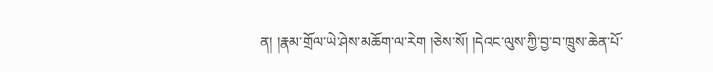ན། །རྣམ་གྲོལ་ཡེ་ཤེས་མཆོག་ལ་རེག །ཅེས་སོ། །དེའང་ལུས་ཀྱི་བྱ་བ་ཁྲུས་ཆེན་པོ་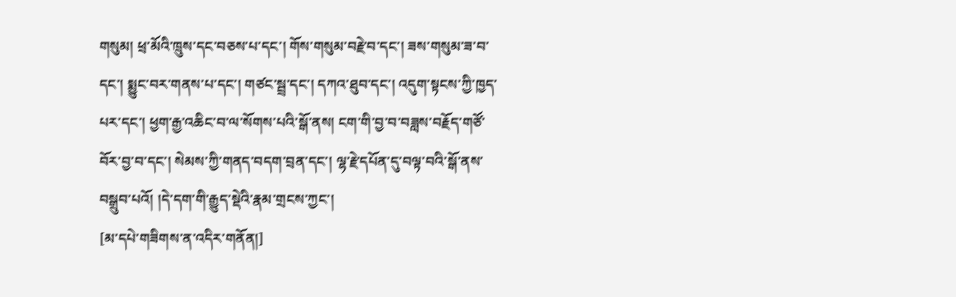གསུམ། ཕྲ་མོའི་ཁྲུས་དང་བཅས་པ་དང་། གོས་གསུམ་བརྗེ་བ་དང་། ཟས་གསུམ་ཟ་བ་དང་། སྨྱུང་བར་གནས་པ་དང་། གཙང་སྦྲ་དང་། དཀའ་ཐུབ་དང་། འདུག་སྟངས་ཀྱི་ཁྱད་པར་དང་། ཕྱག་རྒྱ་འཆིང་བ་ལ་སོགས་པའི་སྒོ་ནས། ངག་གི་བྱ་བ་བཟླས་བརྗོད་གཙོ་བོར་བྱ་བ་དང་། སེམས་ཀྱི་གནད་བདག་བྲན་དང་། ལྷ་རྗེ་དཔོན་དུ་བལྟ་བའི་སྒོ་ནས་བསྒྲུབ་པའོ། །དེ་དག་གི་རྒྱུད་སྡེའི་རྣམ་གྲངས་ཀྱང་།
[མ་དཔེ་གཟིགས་ན་འདིར་གནོན།]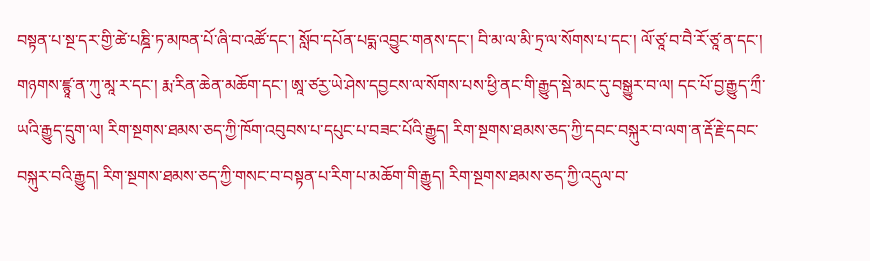བསྟན་པ་སྔ་དར་གྱི་ཚེ་པཎྜི་ཏ་མཁན་པོ་ཞི་བ་འཚོ་དང་། སློབ་དཔོན་པདྨ་འབྱུང་གནས་དང་། བི་མ་ལ་མི་ཏྲ་ལ་སོགས་པ་དང་། ལོ་ཙཱ་བ་བཻ་རོ་ཙཱ་ན་དང་། གཉགས་ཛྙཱ་ན་ཀུ་མཱ་ར་དང་། རྨ་རིན་ཆེན་མཆོག་དང་། ཨཱ་ཙརྱ་ཡེ་ཤེས་དབྱངས་ལ་སོགས་པས་ཕྱི་ནང་གི་རྒྱུད་སྡེ་མང་དུ་བསྒྱུར་བ་ལ། དང་པོ་བྱ་རྒྱུད་ཀྲྀ་ཡའི་རྒྱུད་དྲུག་ལ། རིག་སྔགས་ཐམས་ཅད་ཀྱི་ཁོག་འབུབས་པ་དཔུང་པ་བཟང་པོའི་རྒྱུད། རིག་སྔགས་ཐམས་ཅད་ཀྱི་དབང་བསྐུར་བ་ལག་ན་རྡོ་རྗེ་དབང་བསྐུར་བའི་རྒྱུད། རིག་སྔགས་ཐམས་ཅད་ཀྱི་གསང་བ་བསྟན་པ་རིག་པ་མཆོག་གི་རྒྱུད། རིག་སྔགས་ཐམས་ཅད་ཀྱི་འདུལ་བ་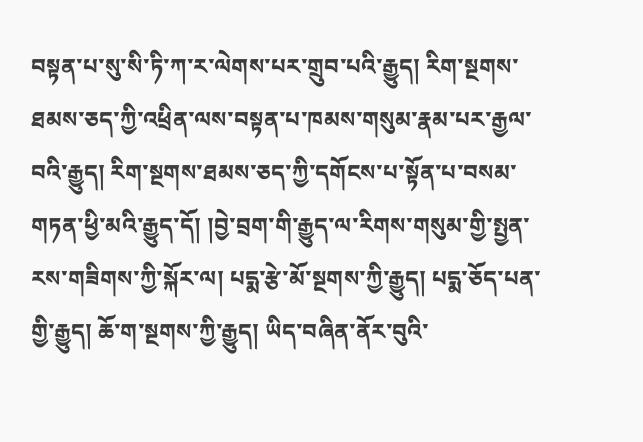བསྟན་པ་སུ་སི་ཏི་ཀ་ར་ལེགས་པར་གྲུབ་པའི་རྒྱུད། རིག་སྔགས་ཐམས་ཅད་ཀྱི་འཕྲིན་ལས་བསྟན་པ་ཁམས་གསུམ་རྣམ་པར་རྒྱལ་བའི་རྒྱུད། རིག་སྔགས་ཐམས་ཅད་ཀྱི་དགོངས་པ་སྟོན་པ་བསམ་གཏན་ཕྱི་མའི་རྒྱུད་དོ། །བྱེ་བྲག་གི་རྒྱུད་ལ་རིགས་གསུམ་གྱི་སྤྱན་རས་གཟིགས་ཀྱི་སྐོར་ལ། པདྨ་རྩེ་མོ་སྔགས་ཀྱི་རྒྱུད། པདྨ་ཅོད་པན་གྱི་རྒྱུད། ཆོ་ག་སྔགས་ཀྱི་རྒྱུད། ཡིད་བཞིན་ནོར་བུའི་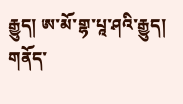རྒྱུད། ཨ་མོ་གྷ་པཱ་ཤའི་རྒྱུད། གནོད་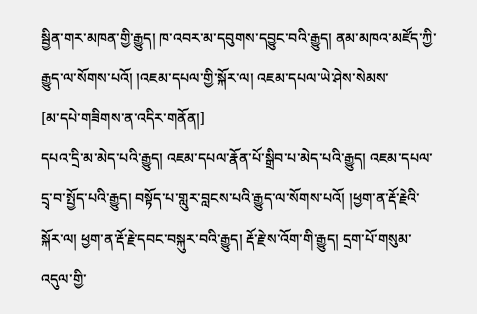སྦྱིན་གར་མཁན་གྱི་རྒྱུད། ཁ་འབར་མ་དབུགས་དབྱུང་བའི་རྒྱུད། ནམ་མཁའ་མཛོད་ཀྱི་རྒྱུད་ལ་སོགས་པའོ། །འཇམ་དཔལ་གྱི་སྐོར་ལ། འཇམ་དཔལ་ཡེ་ཤེས་སེམས་
[མ་དཔེ་གཟིགས་ན་འདིར་གནོན།]
དཔའ་དྲི་མ་མེད་པའི་རྒྱུད། འཇམ་དཔལ་རྣོན་པོ་སྒྲིབ་པ་མེད་པའི་རྒྱུད། འཇམ་དཔལ་དྲྭ་བ་སྤྱོད་པའི་རྒྱུད། བསྟོད་པ་གླུར་བླངས་པའི་རྒྱུད་ལ་སོགས་པའོ། །ཕྱག་ན་རྡོ་རྗེའི་སྐོར་ལ། ཕྱག་ན་རྡོ་རྗེ་དབང་བསྐུར་བའི་རྒྱུད། རྡོ་རྗེ་ས་འོག་གི་རྒྱུད། དྲག་པོ་གསུམ་འདུལ་གྱི་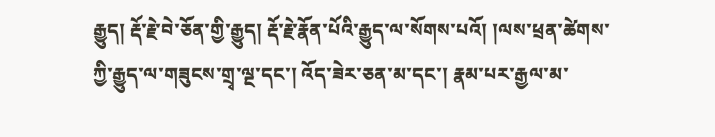རྒྱུད། རྡོ་རྗེ་བེ་ཅོན་གྱི་རྒྱུད། རྡོ་རྗེ་རྣོན་པོའི་རྒྱུད་ལ་སོགས་པའོ། །ལས་ཕྲན་ཚེགས་ཀྱི་རྒྱུད་ལ་གཟུངས་གྲྭ་ལྔ་དང་། འོད་ཟེར་ཅན་མ་དང་། རྣམ་པར་རྒྱལ་མ་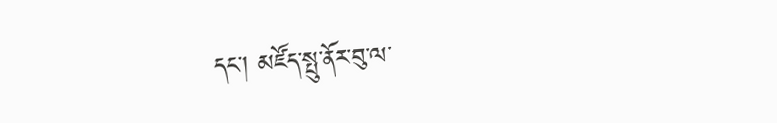དང་། མཛོད་སྤུ་ནོར་བུ་ལ་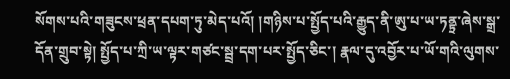སོགས་པའི་གཟུངས་ཕྲན་དཔག་ཏུ་མེད་པའོ། །གཉིས་པ་སྤྱོད་པའི་རྒྱུད་ནི་ཨུ་པ་ཡ་ཏནྟྲ་ཞེས་སྒྲ་དོན་གྲུབ་སྟེ། སྤྱོད་པ་ཀྲི་ཡ་ལྟར་གཙང་སྦྲ་དག་པར་སྤྱོད་ཅིང་། རྣལ་དུ་འབྱོར་པ་ཡོ་གའི་ལུགས་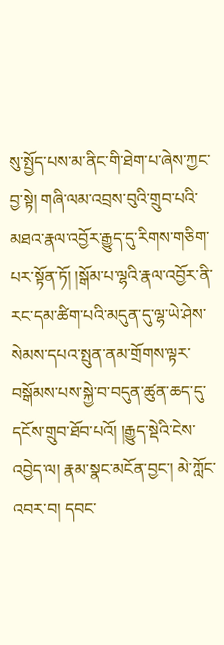སུ་སྤྱོད་པས་མ་ནིང་གི་ཐེག་པ་ཞེས་ཀྱང་བྱ་སྟེ། གཞི་ལམ་འབྲས་བུའི་གྲུབ་པའི་མཐའ་རྣལ་འབྱོར་རྒྱུད་དུ་རིགས་གཅིག་པར་སྟོན་ཏོ། །སྒོམ་པ་ལྷའི་རྣལ་འབྱོར་ནི་རང་དམ་ཚིག་པའི་མདུན་དུ་ལྷ་ཡེ་ཤེས་སེམས་དཔའ་སྤུན་ནམ་གྲོགས་ལྟར་བསྒོམས་པས་སྐྱེ་བ་བདུན་ཚུན་ཆད་དུ་དངོས་གྲུབ་ཐོབ་པའོ། །རྒྱུད་སྡེའི་ངེས་འབྱེད་ལ། རྣམ་སྣང་མངོན་བྱང་། མེ་ཀློང་འབར་བ། དབང་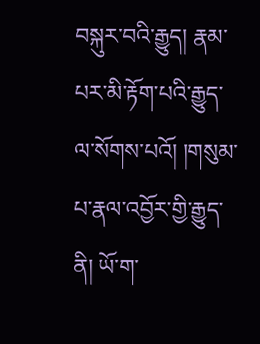བསྐུར་བའི་རྒྱུད། རྣམ་པར་མི་རྟོག་པའི་རྒྱུད་ལ་སོགས་པའོ། །གསུམ་པ་རྣལ་འབྱོར་གྱི་རྒྱུད་ནི། ཡོ་ག་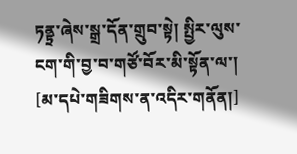ཏནྟྲ་ཞེས་སྒྲ་དོན་གྲུབ་སྟེ། སྤྱིར་ལུས་ངག་གི་བྱ་བ་གཙོ་བོར་མི་སྟོན་ལ་།
[མ་དཔེ་གཟིགས་ན་འདིར་གནོན།]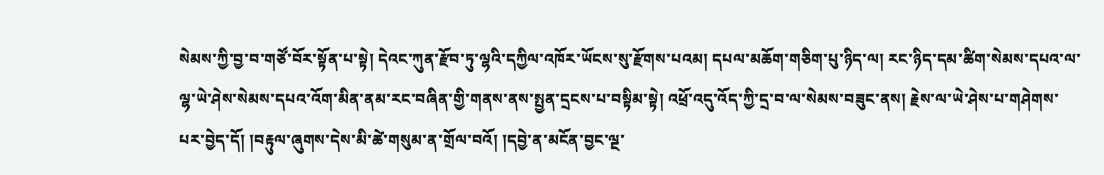སེམས་ཀྱི་བྱ་བ་གཙོ་བོར་སྟོན་པ་སྟེ། དེའང་ཀུན་རྫོབ་ཏུ་ལྷའི་དཀྱིལ་འཁོར་ཡོངས་སུ་རྫོགས་པའམ། དཔལ་མཆོག་གཅིག་པུ་ཉིད་ལ། རང་ཉིད་དམ་ཚིག་སེམས་དཔའ་ལ་ལྷ་ཡེ་ཤེས་སེམས་དཔའ་འོག་མིན་ནམ་རང་བཞིན་གྱི་གནས་ནས་སྤྱན་དྲངས་པ་བསྟིམ་སྟེ། འཕྲོ་འདུ་འོད་ཀྱི་དྲ་བ་ལ་སེམས་བཟུང་ནས། རྗེས་ལ་ཡེ་ཤེས་པ་གཤེགས་པར་བྱེད་དོ། །བརྟུལ་ཞུགས་དེས་མི་ཚེ་གསུམ་ན་གྲོལ་བའོ། །དབྱེ་ན་མངོན་བྱང་ལྔ་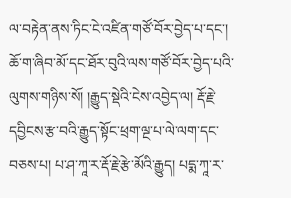ལ་བརྟེན་ནས་ཏིང་ངེ་འཛིན་གཙོ་བོར་བྱེད་པ་དང་། ཆོ་ག་ཞིབ་མོ་དང་ཐོར་བུའི་ལས་གཙོ་བོར་བྱེད་པའི་ལུགས་གཉིས་སོ། །རྒྱུད་སྡེའི་ངེས་འབྱེད་ལ། རྡོ་རྗེ་དབྱིངས་རྩ་བའི་རྒྱུད་སྟོང་ཕྲག་ལྔ་པ་ལེ་ལག་དང་བཅས་པ། པ་ཤ་ཀཱ་ར་རྡོ་རྗེ་རྩེ་མོའི་རྒྱུད། པདྨ་ཀཱ་ར་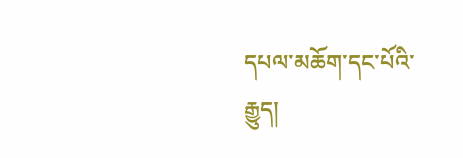དཔལ་མཆོག་དང་པོའི་རྒྱུད།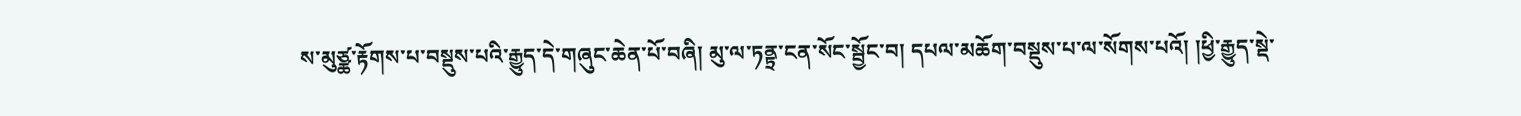ས་མུཙྪ་རྟོགས་པ་བསྡུས་པའི་རྒྱུད་དེ་གཞུང་ཆེན་པོ་བཞི། མུ་ལ་ཏནྟྲ་ངན་སོང་སྦྱོང་བ། དཔལ་མཆོག་བསྡུས་པ་ལ་སོགས་པའོ། །ཕྱི་རྒྱུད་སྡེ་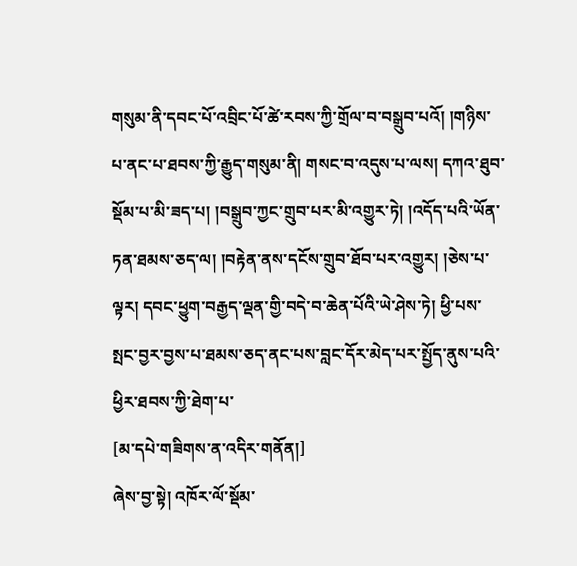གསུམ་ནི་དབང་པོ་འབྲིང་པོ་ཚེ་རབས་ཀྱི་གྲོལ་བ་བསྒྲུབ་པའོ། །གཉིས་པ་ནང་པ་ཐབས་ཀྱི་རྒྱུད་གསུམ་ནི། གསང་བ་འདུས་པ་ལས། དཀའ་ཐུབ་སྡོམ་པ་མི་ཟད་པ། །བསྒྲུབ་ཀྱང་གྲུབ་པར་མི་འགྱུར་ཏེ། །འདོད་པའི་ཡོན་ཏན་ཐམས་ཅད་ལ། །བརྟེན་ནས་དངོས་གྲུབ་ཐོབ་པར་འགྱུར། །ཅེས་པ་ལྟར། དབང་ཕྱུག་བརྒྱད་ལྡན་གྱི་བདེ་བ་ཆེན་པོའི་ཡེ་ཤེས་ཏེ། ཕྱི་པས་སྤང་བྱར་བྱས་པ་ཐམས་ཅད་ནང་པས་བླང་དོར་མེད་པར་སྤྱོད་ནུས་པའི་ཕྱིར་ཐབས་ཀྱི་ཐེག་པ་
[མ་དཔེ་གཟིགས་ན་འདིར་གནོན།]
ཞེས་བྱ་སྟེ། འཁོར་ལོ་སྡོམ་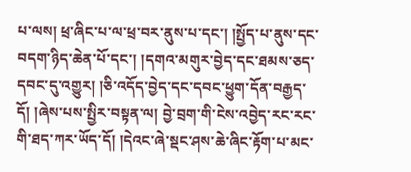པ་ལས། ཕྲ་ཞིང་པ་ལ་ཕྲ་བར་ནུས་པ་དང་། །སྤྱོད་པ་ནུས་དང་བདག་ཉིད་ཆེན་པོ་དང་། །དགའ་མགུར་བྱེད་དང་ཐམས་ཅད་དབང་དུ་འགྱུར། །ཅི་འདོད་བྱེད་དང་དབང་ཕྱུག་དོན་བརྒྱད་དོ། །ཞེས་པས་སྤྱིར་བསྟན་ལ། བྱེ་བྲག་གི་ངེས་འབྱེད་རང་རང་གི་ཐད་ཀར་ཡོད་དོ། །དེའང་ཞེ་སྡང་ཤས་ཆེ་ཞིང་རྟོག་པ་མང་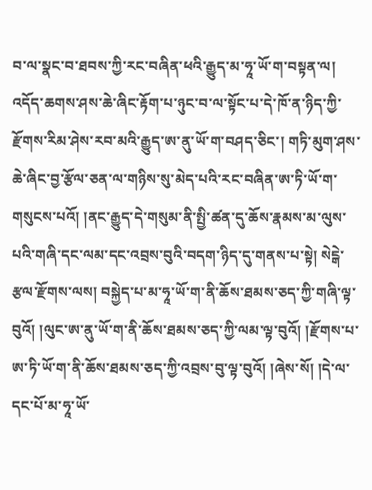བ་ལ་སྣང་བ་ཐབས་ཀྱི་རང་བཞིན་ཕའི་རྒྱུད་མ་ཧཱ་ཡོ་ག་བསྟན་ལ། འདོད་ཆགས་ཤས་ཆེ་ཞིང་རྟོག་པ་ཉུང་བ་ལ་སྟོང་པ་དེ་ཁོ་ན་ཉིད་ཀྱི་རྫོགས་རིམ་ཤེས་རབ་མའི་རྒྱུད་ཨ་ནུ་ཡོ་ག་བཤད་ཅིང་། གཏི་མུག་ཤས་ཆེ་ཞིང་བྱ་རྩོལ་ཅན་ལ་གཉིས་སུ་མེད་པའི་རང་བཞིན་ཨ་ཏི་ཡོ་ག་གསུངས་པའོ། །ནང་རྒྱུད་དེ་གསུམ་ནི་སྤྱི་ཚན་དུ་ཆོས་རྣམས་མ་ལུས་པའི་གཞི་དང་ལམ་དང་འབྲས་བུའི་བདག་ཉིད་དུ་གནས་པ་སྟེ། སེངྒེ་རྩལ་རྫོགས་ལས། བསྐྱེད་པ་མ་ཧཱ་ཡོ་ག་ནི་ཆོས་ཐམས་ཅད་ཀྱི་གཞི་ལྟ་བུའོ། །ལུང་ཨ་ནུ་ཡོ་ག་ནི་ཆོས་ཐམས་ཅད་ཀྱི་ལམ་ལྟ་བུའོ། །རྫོགས་པ་ཨ་ཏི་ཡོ་ག་ནི་ཆོས་ཐམས་ཅད་ཀྱི་འབྲས་བུ་ལྟ་བུའོ། །ཞེས་སོ། །དེ་ལ་དང་པོ་མ་ཧཱ་ཡོ་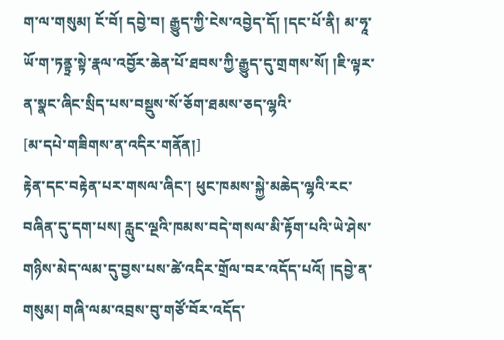ག་ལ་གསུམ། ངོ་བོ། དབྱེ་བ། རྒྱུད་ཀྱི་ངེས་འབྱེད་དོ། །དང་པོ་ནི། མ་ཧཱ་ཡོ་ག་ཏནྟྲ་སྟེ་རྣལ་འབྱོར་ཆེན་པོ་ཐབས་ཀྱི་རྒྱུད་དུ་གྲགས་སོ། །ཇི་ལྟར་ན་སྣང་ཞིང་སྲིད་པས་བསྡུས་སོ་ཅོག་ཐམས་ཅད་ལྷའི་
[མ་དཔེ་གཟིགས་ན་འདིར་གནོན།]
རྟེན་དང་བརྟེན་པར་གསལ་ཞིང་། ཕུང་ཁམས་སྐྱེ་མཆེད་ལྷའི་རང་བཞིན་དུ་དག་པས། རླུང་ལྔའི་ཁམས་བདེ་གསལ་མི་རྟོག་པའི་ཡེ་ཤེས་གཉིས་མེད་ལམ་དུ་བྱས་པས་ཚེ་འདིར་གྲོལ་བར་འདོད་པའོ། །དབྱེ་ན་གསུམ། གཞི་ལམ་འབྲས་བུ་གཙོ་བོར་འདོད་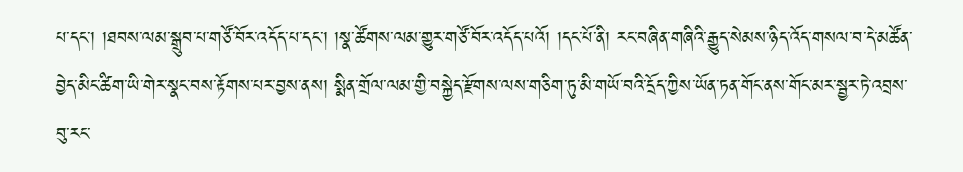པ་དང་། །ཐབས་ལམ་སྒྲུབ་པ་གཙོ་བོར་འདོད་པ་དང་། །སྣ་ཚོགས་ལམ་གྱུར་གཙོ་བོར་འདོད་པའོ། །དང་པོ་ནི། རང་བཞིན་གཞིའི་རྒྱུད་སེམས་ཉིད་འོད་གསལ་བ་དེ་མཚོན་བྱེད་མིང་ཚིག་ཡི་གེར་སྣང་བས་རྟོགས་པར་བྱས་ནས། སྨིན་གྲོལ་ལམ་གྱི་བསྐྱེད་རྫོགས་ལས་གཅིག་ཏུ་མི་གཡོ་བའི་དྲོད་ཀྱིས་ཡོན་ཏན་གོང་ནས་གོང་མར་སྦྱར་ཏེ་འབྲས་བུ་རང་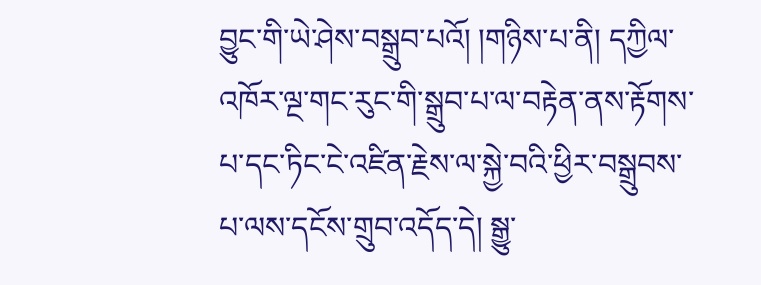བྱུང་གི་ཡེ་ཤེས་བསྒྲུབ་པའོ། །གཉིས་པ་ནི། དཀྱིལ་འཁོར་ལྔ་གང་རུང་གི་སྒྲུབ་པ་ལ་བརྟེན་ནས་རྟོགས་པ་དང་ཏིང་ངེ་འཛིན་རྗེས་ལ་སྐྱེ་བའི་ཕྱིར་བསྒྲུབས་པ་ལས་དངོས་གྲུབ་འདོད་དེ། སྒྱུ་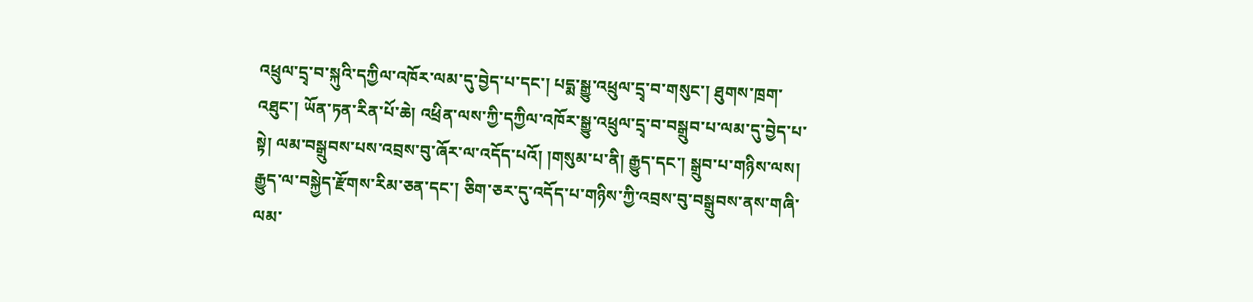འཕྲུལ་དྲྭ་བ་སྐུའི་དཀྱིལ་འཁོར་ལམ་དུ་བྱེད་པ་དང་། པདྨ་སྒྱུ་འཕྲུལ་དྲྭ་བ་གསུང་། ཐུགས་ཁྲག་འཐུང་། ཡོན་ཏན་རིན་པོ་ཆེ། འཕྲིན་ལས་ཀྱི་དཀྱིལ་འཁོར་སྒྱུ་འཕྲུལ་དྲྭ་བ་བསྒྲུབ་པ་ལམ་དུ་བྱེད་པ་སྟེ། ལམ་བསྒྲུབས་པས་འབྲས་བུ་ཞོར་ལ་འདོད་པའོ། །གསུམ་པ་ནི། རྒྱུད་དང་། སྒྲུབ་པ་གཉིས་ལས། རྒྱུད་ལ་བསྐྱེད་རྫོགས་རིམ་ཅན་དང་། ཅིག་ཅར་དུ་འདོད་པ་གཉིས་ཀྱི་འབྲས་བུ་བསྒྲུབས་ནས་གཞི་ལམ་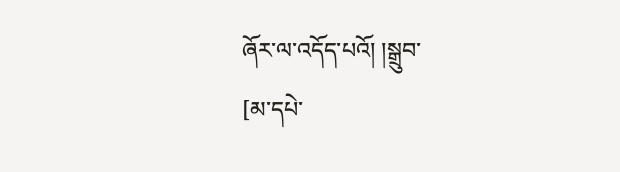ཞོར་ལ་འདོད་པའོ། །སྒྲུབ་
[མ་དཔེ་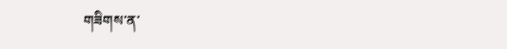གཟིགས་ན་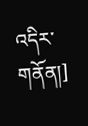འདིར་གནོན།]